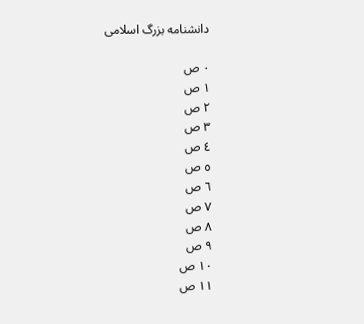دانشنامه بزرگ اسلامی

٠ ص
١ ص
٢ ص
٣ ص
٤ ص
٥ ص
٦ ص
٧ ص
٨ ص
٩ ص
١٠ ص
١١ ص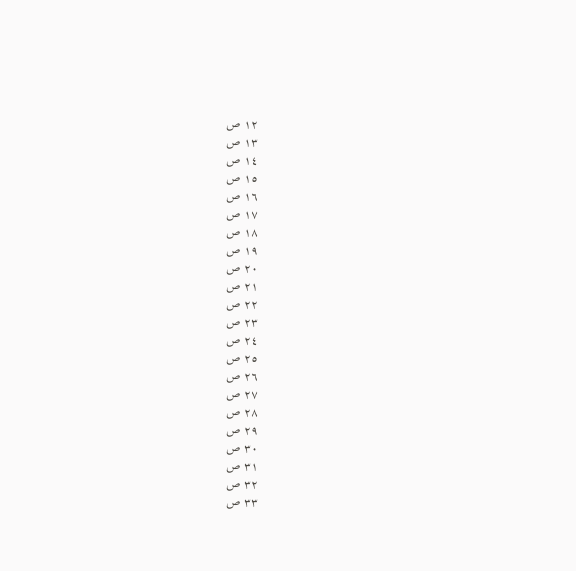١٢ ص
١٣ ص
١٤ ص
١٥ ص
١٦ ص
١٧ ص
١٨ ص
١٩ ص
٢٠ ص
٢١ ص
٢٢ ص
٢٣ ص
٢٤ ص
٢٥ ص
٢٦ ص
٢٧ ص
٢٨ ص
٢٩ ص
٣٠ ص
٣١ ص
٣٢ ص
٣٣ ص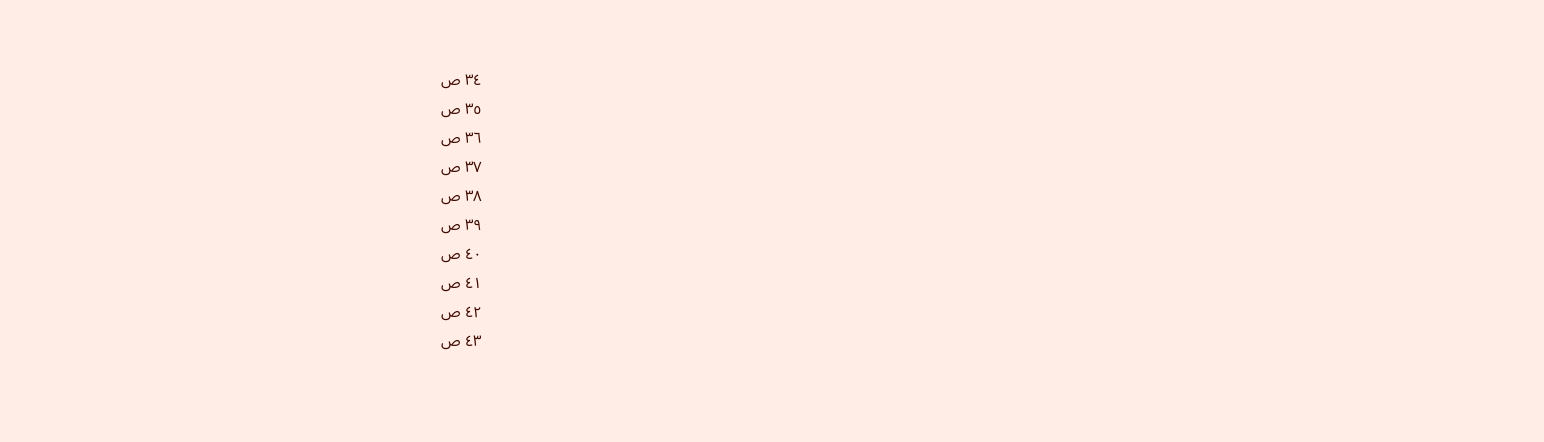٣٤ ص
٣٥ ص
٣٦ ص
٣٧ ص
٣٨ ص
٣٩ ص
٤٠ ص
٤١ ص
٤٢ ص
٤٣ ص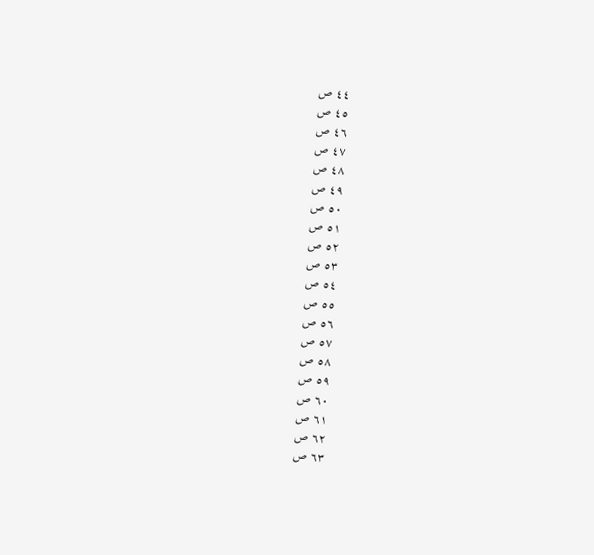٤٤ ص
٤٥ ص
٤٦ ص
٤٧ ص
٤٨ ص
٤٩ ص
٥٠ ص
٥١ ص
٥٢ ص
٥٣ ص
٥٤ ص
٥٥ ص
٥٦ ص
٥٧ ص
٥٨ ص
٥٩ ص
٦٠ ص
٦١ ص
٦٢ ص
٦٣ ص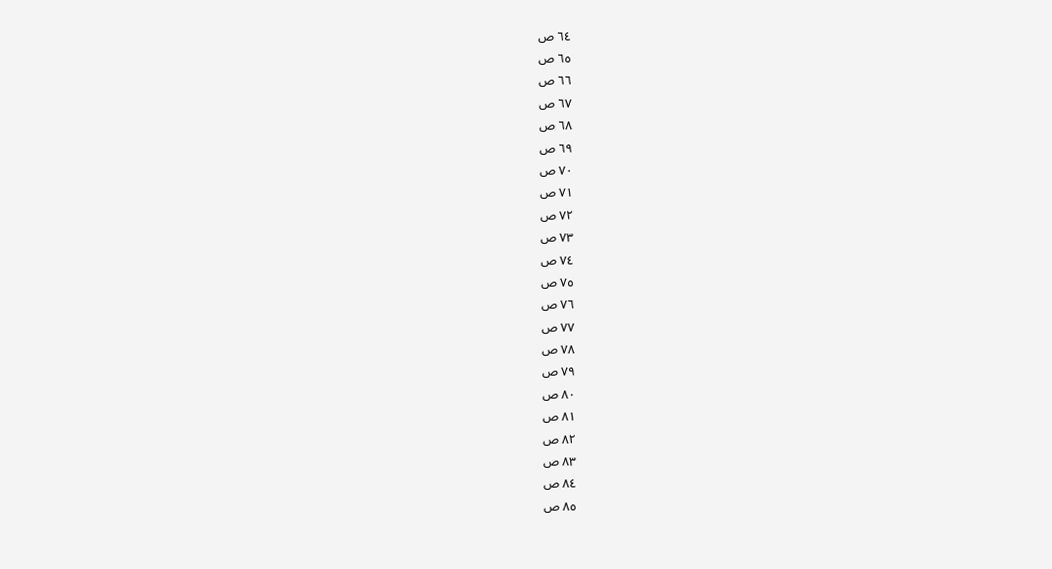٦٤ ص
٦٥ ص
٦٦ ص
٦٧ ص
٦٨ ص
٦٩ ص
٧٠ ص
٧١ ص
٧٢ ص
٧٣ ص
٧٤ ص
٧٥ ص
٧٦ ص
٧٧ ص
٧٨ ص
٧٩ ص
٨٠ ص
٨١ ص
٨٢ ص
٨٣ ص
٨٤ ص
٨٥ ص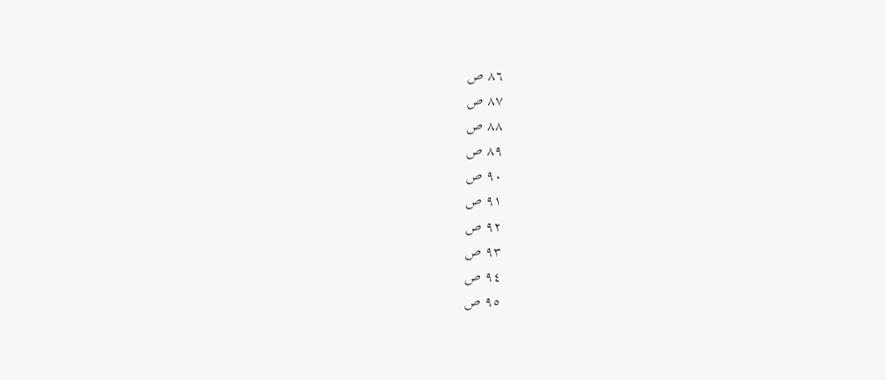٨٦ ص
٨٧ ص
٨٨ ص
٨٩ ص
٩٠ ص
٩١ ص
٩٢ ص
٩٣ ص
٩٤ ص
٩٥ ص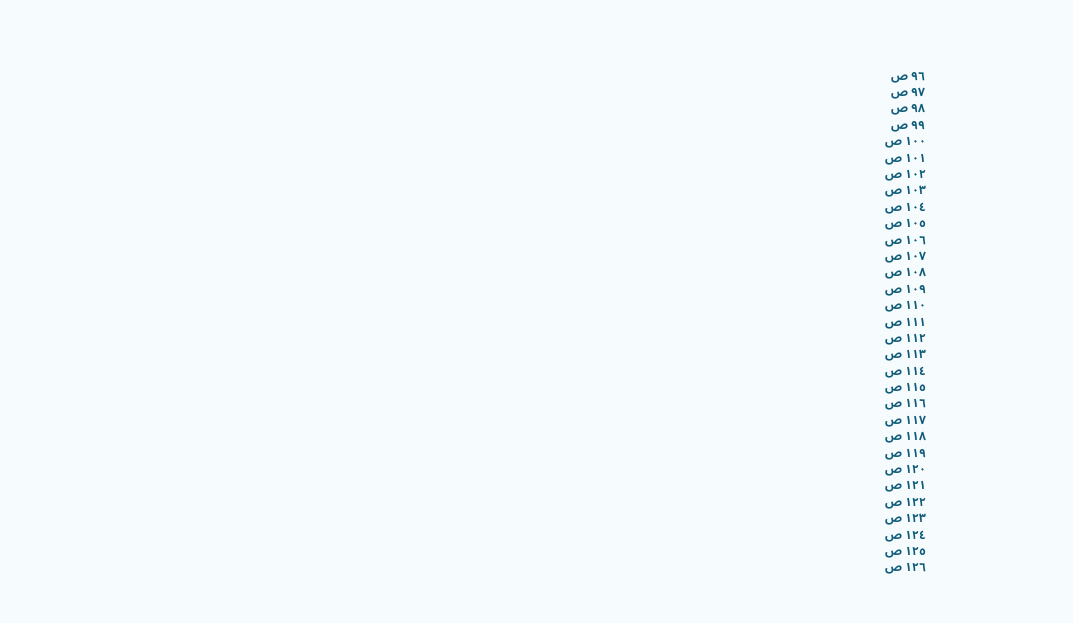٩٦ ص
٩٧ ص
٩٨ ص
٩٩ ص
١٠٠ ص
١٠١ ص
١٠٢ ص
١٠٣ ص
١٠٤ ص
١٠٥ ص
١٠٦ ص
١٠٧ ص
١٠٨ ص
١٠٩ ص
١١٠ ص
١١١ ص
١١٢ ص
١١٣ ص
١١٤ ص
١١٥ ص
١١٦ ص
١١٧ ص
١١٨ ص
١١٩ ص
١٢٠ ص
١٢١ ص
١٢٢ ص
١٢٣ ص
١٢٤ ص
١٢٥ ص
١٢٦ ص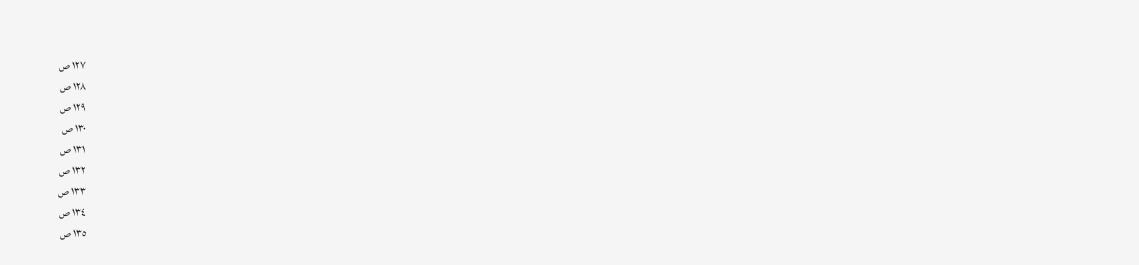١٢٧ ص
١٢٨ ص
١٢٩ ص
١٣٠ ص
١٣١ ص
١٣٢ ص
١٣٣ ص
١٣٤ ص
١٣٥ ص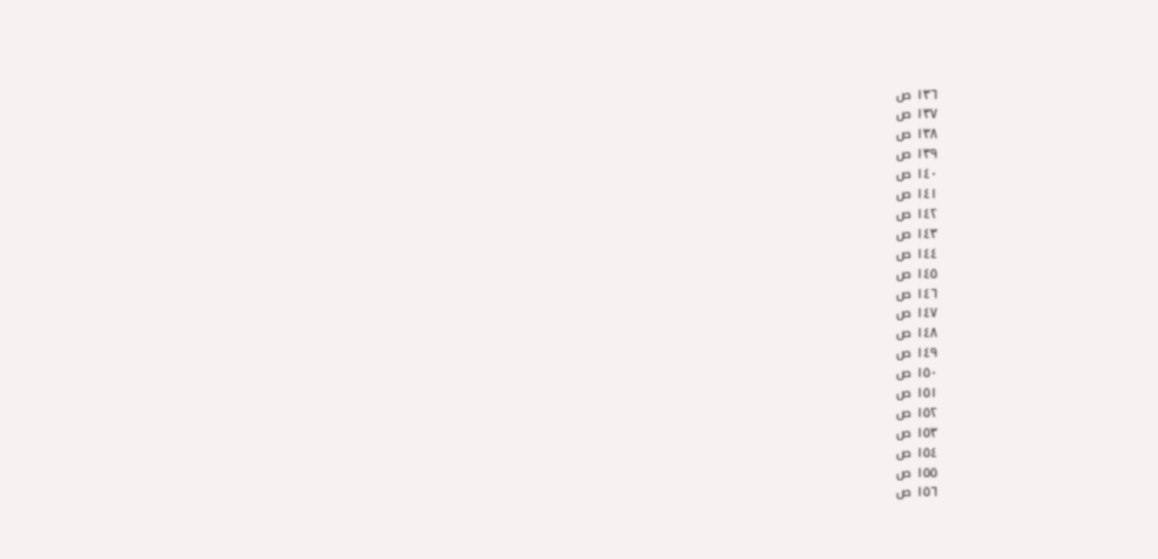١٣٦ ص
١٣٧ ص
١٣٨ ص
١٣٩ ص
١٤٠ ص
١٤١ ص
١٤٢ ص
١٤٣ ص
١٤٤ ص
١٤٥ ص
١٤٦ ص
١٤٧ ص
١٤٨ ص
١٤٩ ص
١٥٠ ص
١٥١ ص
١٥٢ ص
١٥٣ ص
١٥٤ ص
١٥٥ ص
١٥٦ ص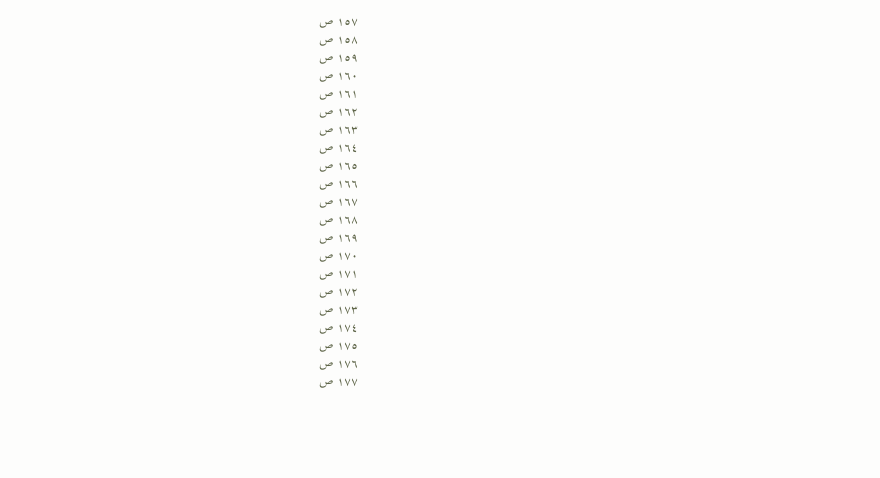١٥٧ ص
١٥٨ ص
١٥٩ ص
١٦٠ ص
١٦١ ص
١٦٢ ص
١٦٣ ص
١٦٤ ص
١٦٥ ص
١٦٦ ص
١٦٧ ص
١٦٨ ص
١٦٩ ص
١٧٠ ص
١٧١ ص
١٧٢ ص
١٧٣ ص
١٧٤ ص
١٧٥ ص
١٧٦ ص
١٧٧ ص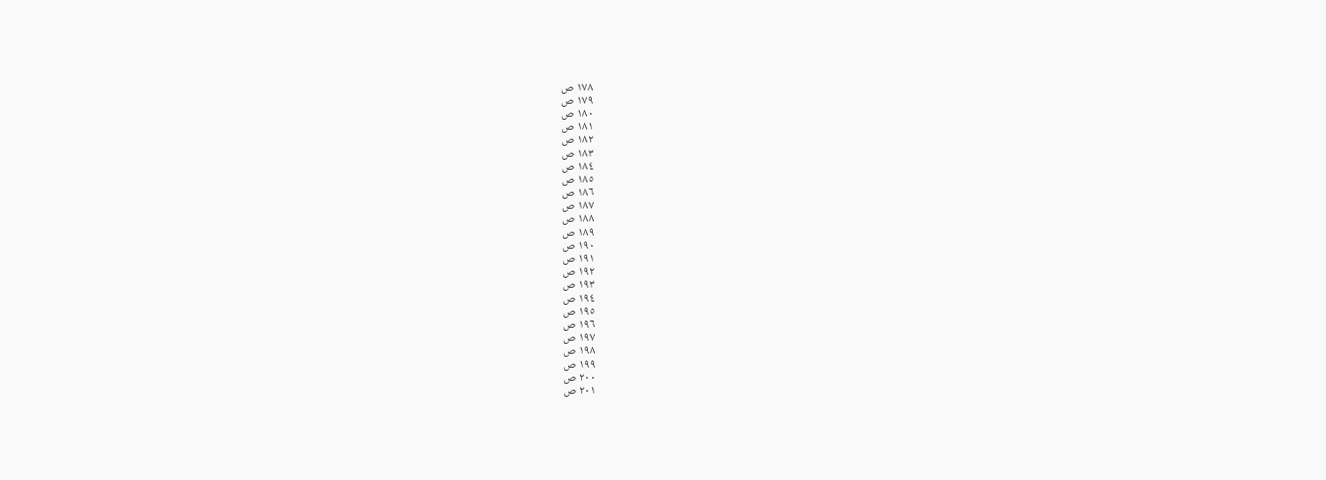١٧٨ ص
١٧٩ ص
١٨٠ ص
١٨١ ص
١٨٢ ص
١٨٣ ص
١٨٤ ص
١٨٥ ص
١٨٦ ص
١٨٧ ص
١٨٨ ص
١٨٩ ص
١٩٠ ص
١٩١ ص
١٩٢ ص
١٩٣ ص
١٩٤ ص
١٩٥ ص
١٩٦ ص
١٩٧ ص
١٩٨ ص
١٩٩ ص
٢٠٠ ص
٢٠١ ص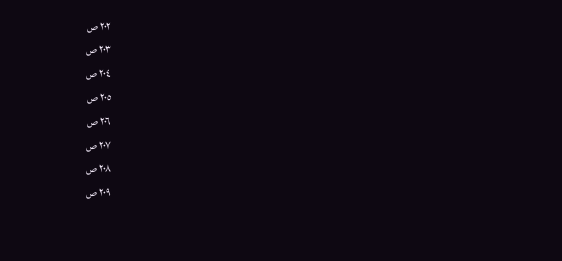٢٠٢ ص
٢٠٣ ص
٢٠٤ ص
٢٠٥ ص
٢٠٦ ص
٢٠٧ ص
٢٠٨ ص
٢٠٩ ص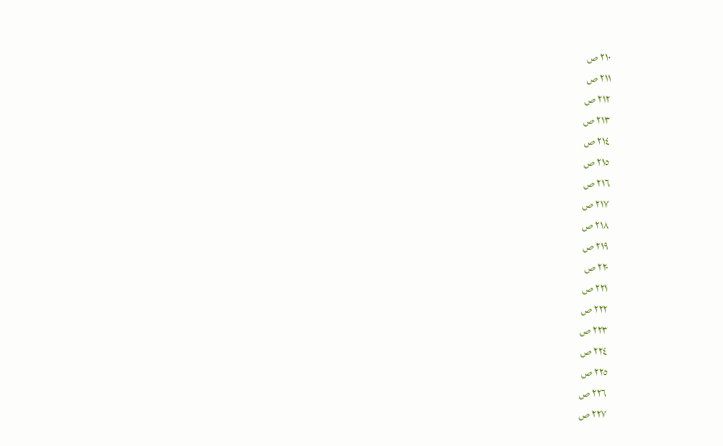٢١٠ ص
٢١١ ص
٢١٢ ص
٢١٣ ص
٢١٤ ص
٢١٥ ص
٢١٦ ص
٢١٧ ص
٢١٨ ص
٢١٩ ص
٢٢٠ ص
٢٢١ ص
٢٢٢ ص
٢٢٣ ص
٢٢٤ ص
٢٢٥ ص
٢٢٦ ص
٢٢٧ ص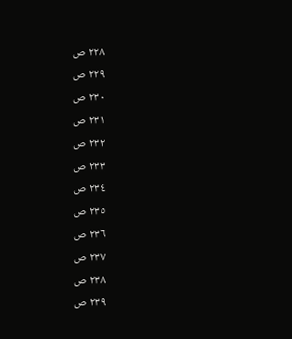٢٢٨ ص
٢٢٩ ص
٢٣٠ ص
٢٣١ ص
٢٣٢ ص
٢٣٣ ص
٢٣٤ ص
٢٣٥ ص
٢٣٦ ص
٢٣٧ ص
٢٣٨ ص
٢٣٩ ص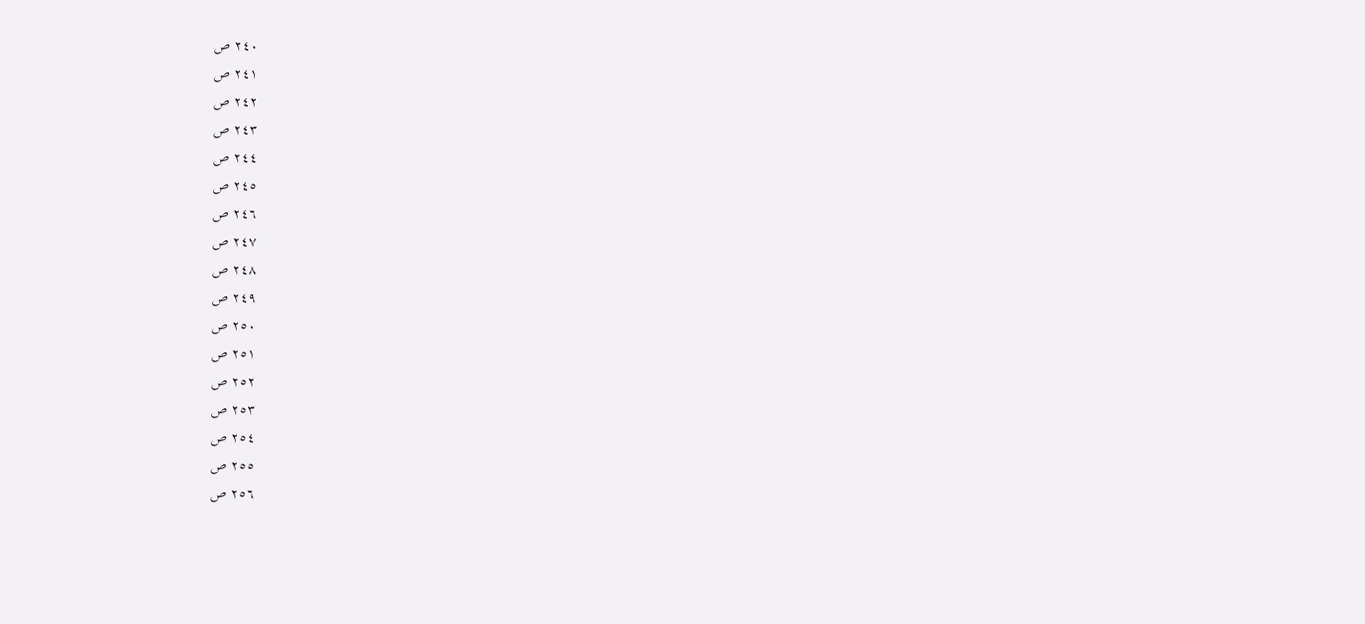٢٤٠ ص
٢٤١ ص
٢٤٢ ص
٢٤٣ ص
٢٤٤ ص
٢٤٥ ص
٢٤٦ ص
٢٤٧ ص
٢٤٨ ص
٢٤٩ ص
٢٥٠ ص
٢٥١ ص
٢٥٢ ص
٢٥٣ ص
٢٥٤ ص
٢٥٥ ص
٢٥٦ ص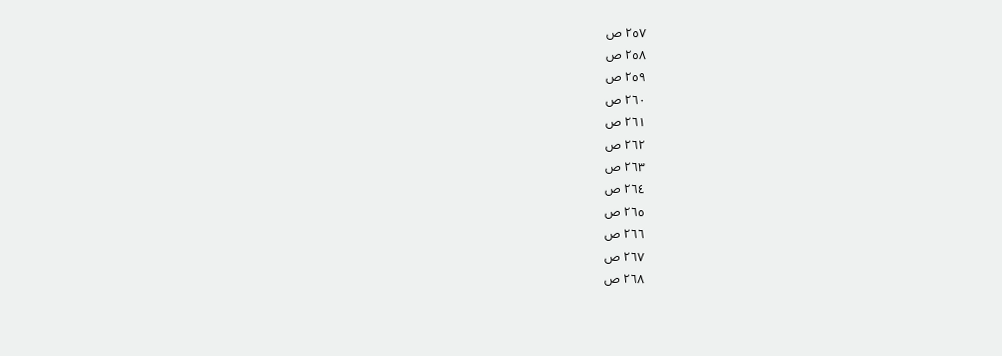٢٥٧ ص
٢٥٨ ص
٢٥٩ ص
٢٦٠ ص
٢٦١ ص
٢٦٢ ص
٢٦٣ ص
٢٦٤ ص
٢٦٥ ص
٢٦٦ ص
٢٦٧ ص
٢٦٨ ص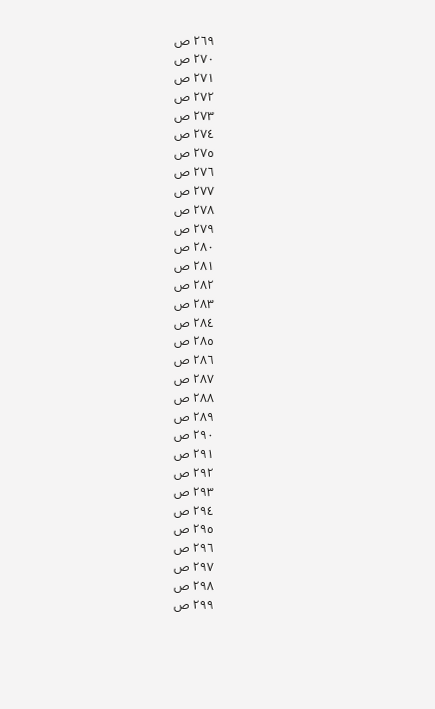٢٦٩ ص
٢٧٠ ص
٢٧١ ص
٢٧٢ ص
٢٧٣ ص
٢٧٤ ص
٢٧٥ ص
٢٧٦ ص
٢٧٧ ص
٢٧٨ ص
٢٧٩ ص
٢٨٠ ص
٢٨١ ص
٢٨٢ ص
٢٨٣ ص
٢٨٤ ص
٢٨٥ ص
٢٨٦ ص
٢٨٧ ص
٢٨٨ ص
٢٨٩ ص
٢٩٠ ص
٢٩١ ص
٢٩٢ ص
٢٩٣ ص
٢٩٤ ص
٢٩٥ ص
٢٩٦ ص
٢٩٧ ص
٢٩٨ ص
٢٩٩ ص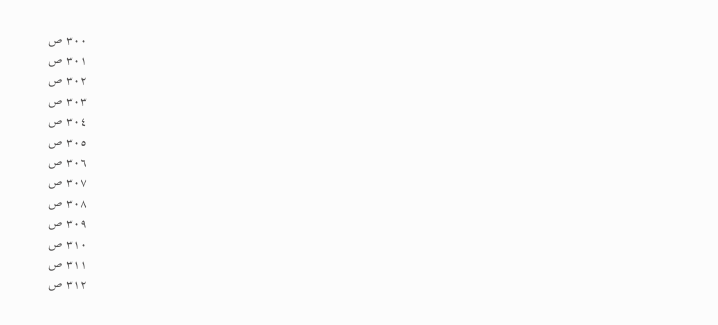٣٠٠ ص
٣٠١ ص
٣٠٢ ص
٣٠٣ ص
٣٠٤ ص
٣٠٥ ص
٣٠٦ ص
٣٠٧ ص
٣٠٨ ص
٣٠٩ ص
٣١٠ ص
٣١١ ص
٣١٢ ص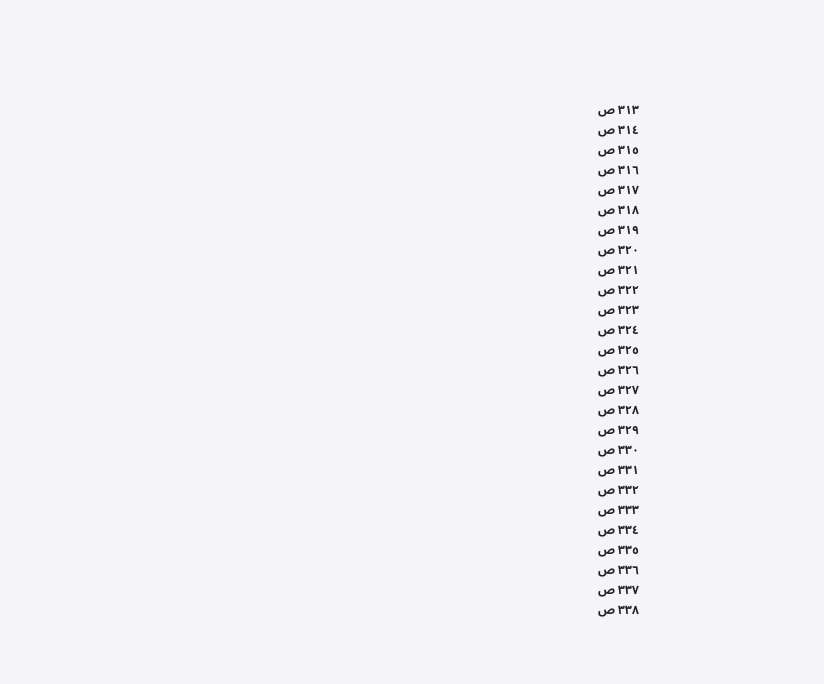٣١٣ ص
٣١٤ ص
٣١٥ ص
٣١٦ ص
٣١٧ ص
٣١٨ ص
٣١٩ ص
٣٢٠ ص
٣٢١ ص
٣٢٢ ص
٣٢٣ ص
٣٢٤ ص
٣٢٥ ص
٣٢٦ ص
٣٢٧ ص
٣٢٨ ص
٣٢٩ ص
٣٣٠ ص
٣٣١ ص
٣٣٢ ص
٣٣٣ ص
٣٣٤ ص
٣٣٥ ص
٣٣٦ ص
٣٣٧ ص
٣٣٨ ص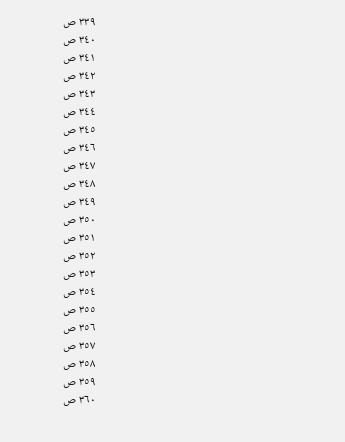٣٣٩ ص
٣٤٠ ص
٣٤١ ص
٣٤٢ ص
٣٤٣ ص
٣٤٤ ص
٣٤٥ ص
٣٤٦ ص
٣٤٧ ص
٣٤٨ ص
٣٤٩ ص
٣٥٠ ص
٣٥١ ص
٣٥٢ ص
٣٥٣ ص
٣٥٤ ص
٣٥٥ ص
٣٥٦ ص
٣٥٧ ص
٣٥٨ ص
٣٥٩ ص
٣٦٠ ص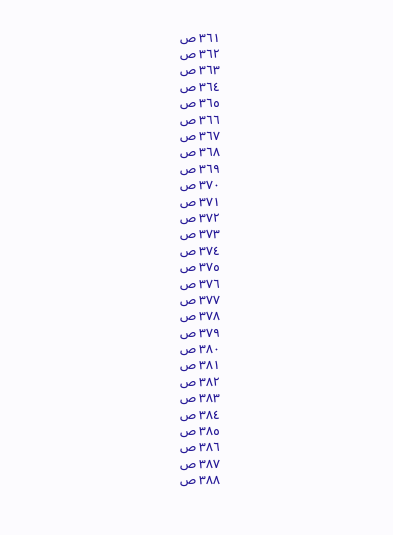٣٦١ ص
٣٦٢ ص
٣٦٣ ص
٣٦٤ ص
٣٦٥ ص
٣٦٦ ص
٣٦٧ ص
٣٦٨ ص
٣٦٩ ص
٣٧٠ ص
٣٧١ ص
٣٧٢ ص
٣٧٣ ص
٣٧٤ ص
٣٧٥ ص
٣٧٦ ص
٣٧٧ ص
٣٧٨ ص
٣٧٩ ص
٣٨٠ ص
٣٨١ ص
٣٨٢ ص
٣٨٣ ص
٣٨٤ ص
٣٨٥ ص
٣٨٦ ص
٣٨٧ ص
٣٨٨ ص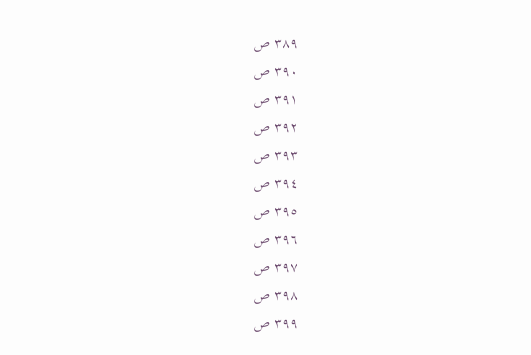٣٨٩ ص
٣٩٠ ص
٣٩١ ص
٣٩٢ ص
٣٩٣ ص
٣٩٤ ص
٣٩٥ ص
٣٩٦ ص
٣٩٧ ص
٣٩٨ ص
٣٩٩ ص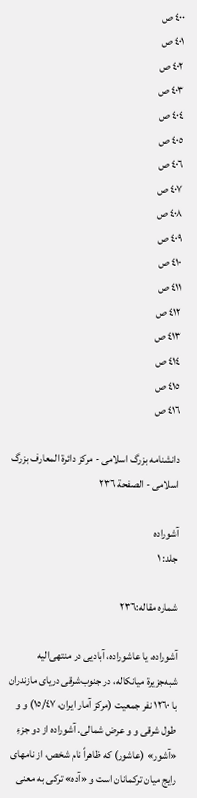٤٠٠ ص
٤٠١ ص
٤٠٢ ص
٤٠٣ ص
٤٠٤ ص
٤٠٥ ص
٤٠٦ ص
٤٠٧ ص
٤٠٨ ص
٤٠٩ ص
٤١٠ ص
٤١١ ص
٤١٢ ص
٤١٣ ص
٤١٤ ص
٤١٥ ص
٤١٦ ص

دانشنامه بزرگ اسلامی - مرکز دائرة المعارف بزرگ اسلامی - الصفحة ٢٣٦

آشوراده
جلد: ١

شماره مقاله:٢٣٦

آشوراده، یا عاشوراده، آبادیی در منتهی‌الیه شبه‌جزیرة میانکاله، در جنوب‌شرقی دریای مازندران با ١٢٦٠ نفر جمعیت (مرکز آمار ایران، ١٥/٤٧) و و طول شرقی و و عرض شمالی. آشوراده از دو جزءِ «آشور» (عاشور) که ظاهراً نام شخص، از نامهای رایج میان ترکمانان است و «آده» ترکی به معنی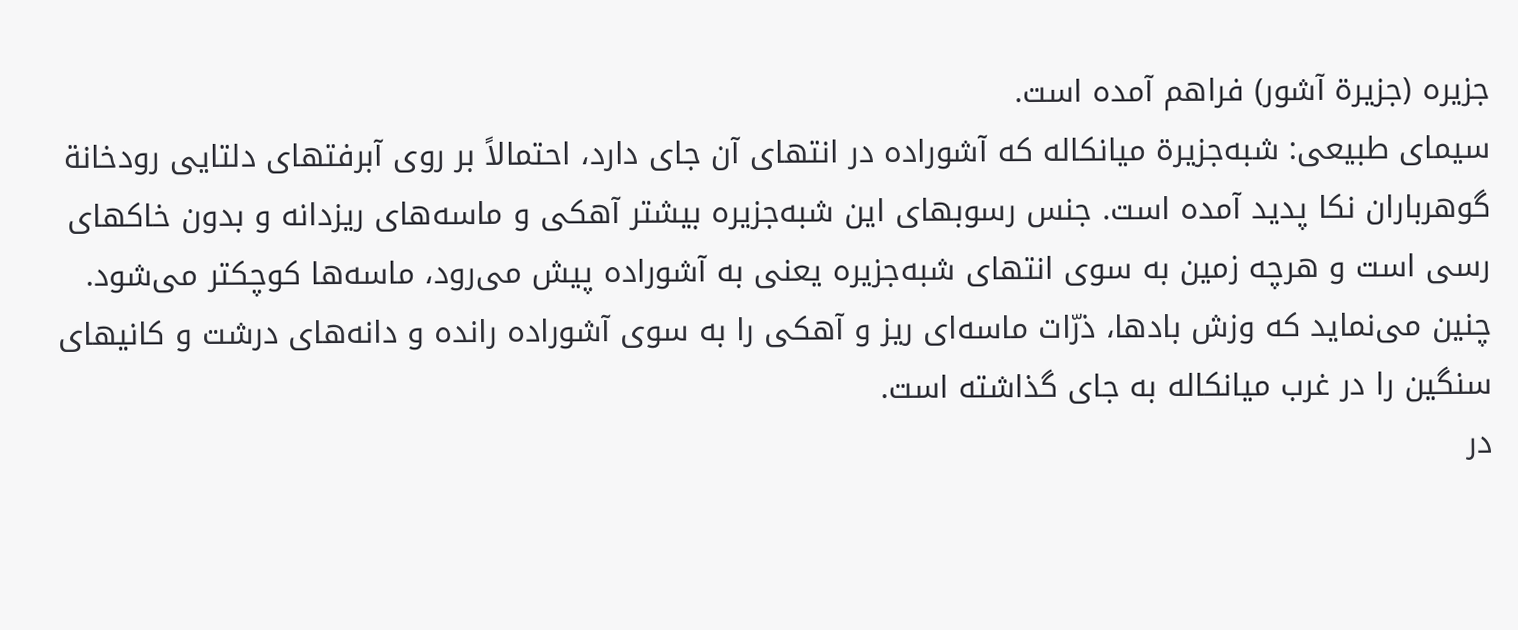جزیره (جزیرة آشور) فراهم آمده است.
سیمای طبیعی: شبه‌جزیرة میانکاله که آشوراده در انتهای آن جای دارد، احتمالاً بر روی آبرفتهای دلتایی رودخانة گوهرباران نکا پدید آمده است. جنس رسوبهای این شبه‌جزیره بیشتر آهکی و ماسه‌های ریزدانه و بدون خاکهای رسی است و هرچه زمین به سوی انتهای شبه‌جزیره یعنی به آشوراده پیش می‌رود، ماسه‌ها کوچکتر می‌شود. چنین می‌نماید که وزش بادها، ذرّات ماسه‌ای ریز و آهکی را به سوی آشوراده رانده و دانه‌های درشت و کانیهای سنگین را در غرب میانکاله به جای گذاشته است.
در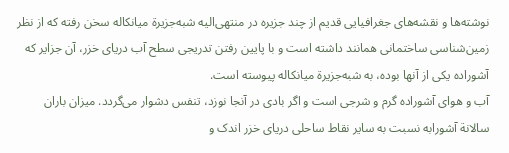نوشته‌ها و نقشه‌های جغرافیایی قدیم از چند جزیره در منتهی‌الیه شبه‌جزیرة میانکاله سخن رفته که از نظر زمین‌شناسی ساختمانی همانند داشته است و با پایین رفتن تدریجی سطح آب دریای خزر، آن جزایر که آشوراده یکی از آنها بوده، به شبه‌جزیرة میانکاله پیوسته است.
آب و هوای آشوراده گرم و شرجی است و اگر بادی در آنجا نوزد، تنفس دشوار می‌گردد. میزان باران سالانة آشورابه نسبت به سایر نقاط ساحلی دریای خزر اندک و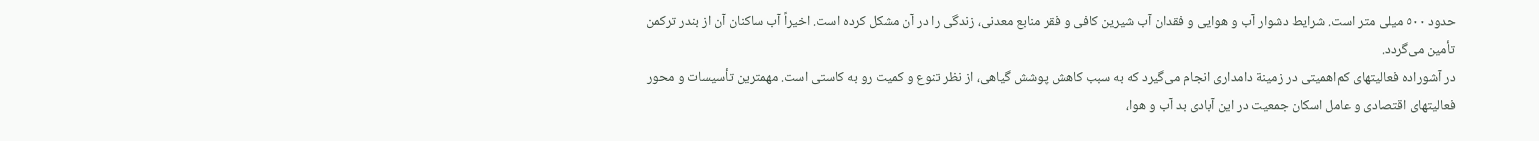حدود ٥٠٠ میلی متر است. شرایط دشوار آب و هوایی و فقدان آب شیرین کافی و فقر منابع معدنی، زندگی را در آن مشکل کرده است. اخیراً آب ساکنان آن از بندر ترکمن تأمین می‌گردد.
در آشوراده فعالیتهای کم‌اهمیتی در زمینة دامداری انجام می‌گیرد که به سبب کاهش پوشش گیاهی، از نظر تنوع و کمیت رو به کاستی است. مهمترین تأسیسات و محور فعالیتهای اقتصادی و عامل اسکان جمعیت در این آبادی بد آب و هوا،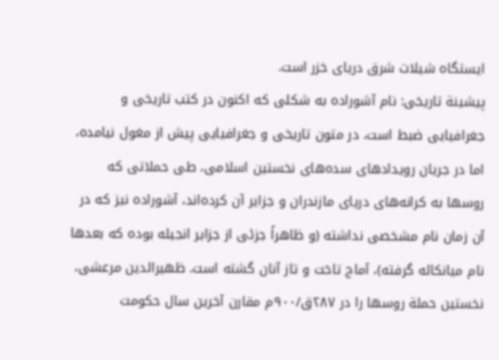ایستگاه شیلات شرق دریای خزر است.
پیشینة تاریخی: نام آشوراده به شکلی که اکنون در کتب تاریخی و جغرافیایی ضبط است، در متون تاریخی و جغرافیایی پیش از مغول نیامده، اما در جریان رویدادهای سده‌های نخستین اسلامی، طی حملاتی که روسها به کرانه‌های دریای مازندران و جزایر آن کرده‌اند، آشوراده نیز که در آن زمان نام مشخصی نداشته (و ظاهراً جزئی از جزایر انجیله بوده که بعدها نام میانکاله گرفته)، آماج تاخت و تاز آنان گشته است. ظهیرالدین مرعشی، نخستین حملة روسها را در ٢٨٧ق/٩٠٠م مقارن آخرین سال حکومت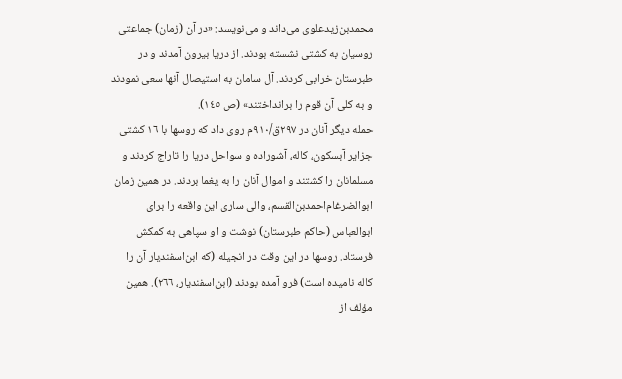محمدبن‌زید‌علوی می‌داند و می‌نویسد: «در آن (زمان) جماعتی روسیان به کشتی نشسته بودند. از دریا بیرون آمدند و در طبرستان خرابی کردند. آل سامان به استیصال آنها سعی نمودند و به کلی آن قوم را برانداختند» (ص ١٤٥).
حمله دیگر آنان در ٢٩٧ق/٩١٠م روی داد که روسها با ١٦ کشتی جزایر آبسکون، کاله، آشوراده و سواحل دریا را تاراج کردند و مسلمانان را کشتند و اموال آنان را به یغما بردند. در همین زمان ابوالضرغام‌احمدبن‌القسم، والی ساری این واقعه را برای ابوالعباس (حاکم طبرستان) نوشت و او سپاهی به کمکش فرستاد. روسها در این وقت در انجیله (که ابن‌اسفندیار آن را کاله نامیده است) فرو آمده بودند (ابن‌اسفندیار، ٢٦٦). همین مؤلف از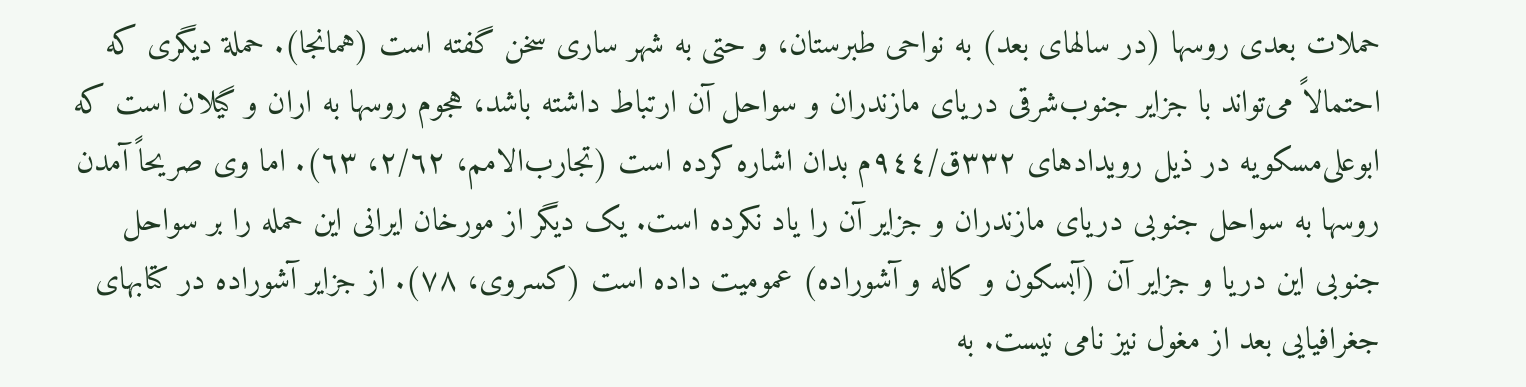حملات بعدی روسها (در سالهای بعد) به نواحی طبرستان، و حتی به شهر ساری سخن گفته است (همانجا). حملة دیگری که احتمالاً می‌تواند با جزایر جنوب‌شرقی دریای مازندران و سواحل آن ارتباط داشته باشد، هجوم روسها به اران و گیلان است که ابوعلی‌مسکویه در ذیل رویدادهای ٣٣٢ق/٩٤٤م بدان اشاره کرده است (تجارب‌الامم، ٢/٦٢، ٦٣). اما وی صریحاً آمدن روسها به سواحل جنوبی دریای مازندران و جزایر آن را یاد نکرده است. یک دیگر از مورخان ایرانی این حمله را بر سواحل جنوبی این دریا و جزایر آن (آبسکون و کاله و آشوراده) عمومیت داده است (کسروی، ٧٨). از جزایر آشوراده در کتابهای جغرافیایی بعد از مغول نیز نامی نیست. به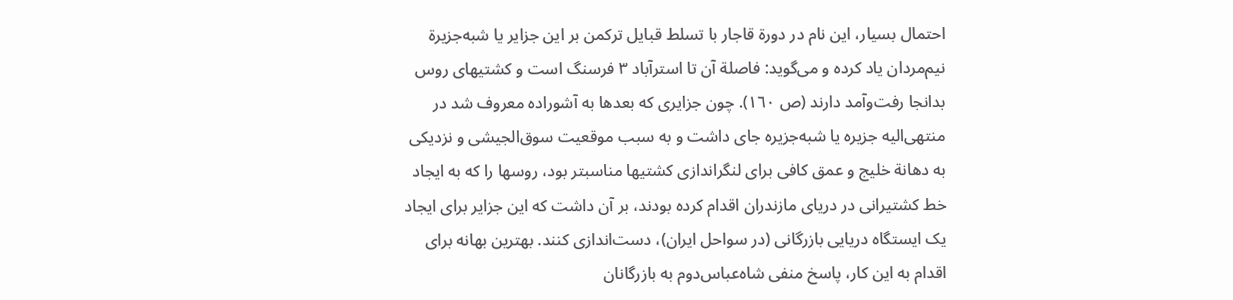احتمال بسیار، این نام در دورة قاجار با تسلط قبایل ترکمن بر این جزایر یا شبه‌جزیرة نیم‌مردان یاد کرده و می‌گوید: فاصلة آن تا استرآباد ٣ فرسنگ است و کشتیهای روس بدانجا رفت‌و‌آمد دارند (ص ١٦٠). چون جزایری که بعدها به آشوراده معروف شد در منتهی‌الیه جزیره یا شبه‌جزیره جای داشت و به سبب موقعیت سوق‌الجیشی و نزدیکی به دهانة خلیج و عمق کافی برای لنگراندازی کشتیها مناسبتر بود، روسها را که به ایجاد خط کشتیرانی در دریای مازندران اقدام کرده بودند، بر آن داشت که این جزایر برای ایجاد یک ایستگاه دریایی بازرگانی (در سواحل ایران)، دست‌اندازی کنند. بهترین بهانه برای اقدام به این کار، پاسخ منفی شاه‌عباس‌دوم به بازرگانان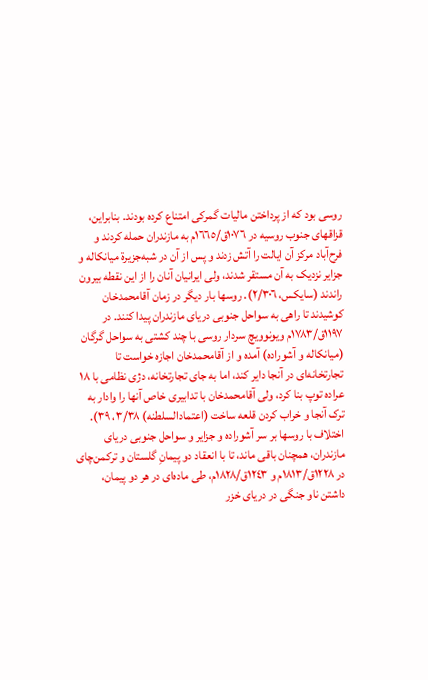روسی بود که از پرداختن مالیات گمرکی امتناع کرده بودند. بنابراین، قزاقهای جنوب روسیه در ١٠٧٦ق/١٦٦٥م به مازندران حمله کردند و فرح‌آباد مرکز آن ایالت را آتش زدند و پس از آن در شبه‌جزیرة میانکاله و جزایر نزدیک به آن مستقر شدند، ولی ایرانیان آنان را از این نقطه بیرون راندند (سایکس، ٢/٣٠٦). روسها بار دیگر در زمان آقامحمدخان کوشیدند تا راهی به سواحل جنوبی دریای مازندران پیدا کنند. در ١١٩٧ق/١٧٨٣م ویونوویچ سردار روسی با چند کشتی به سواحل گرگان (میانکاله و آشوراده) آمده و از آقامحمدخان اجازه خواست تا تجارتخانه‌ای در آنجا دایر کند، اما به جای تجارتخانه، دژی نظامی با ١٨ عراده توپ بنا کرد، ولی آقامحمدخان با تدابیری خاص آنها را وادار به ترک آنجا و خراب کردن قلعه ساخت (اعتمادالسلطنه) ٣/٣٨، ٣٩). اختلاف با روسها بر سر آشوراده و جزایر و سواحل جنوبی دریای مازندران، همچنان باقی ماند، تا با انعقاد دو پیمانِ گلستان و ترکمن‌چای در ١٢٢٨ق/١٨١٣م و ١٢٤٣ق/١٨٢٨م، طی ماده‌ای در هر دو پیمان، داشتن ناو جنگی در دریای خزر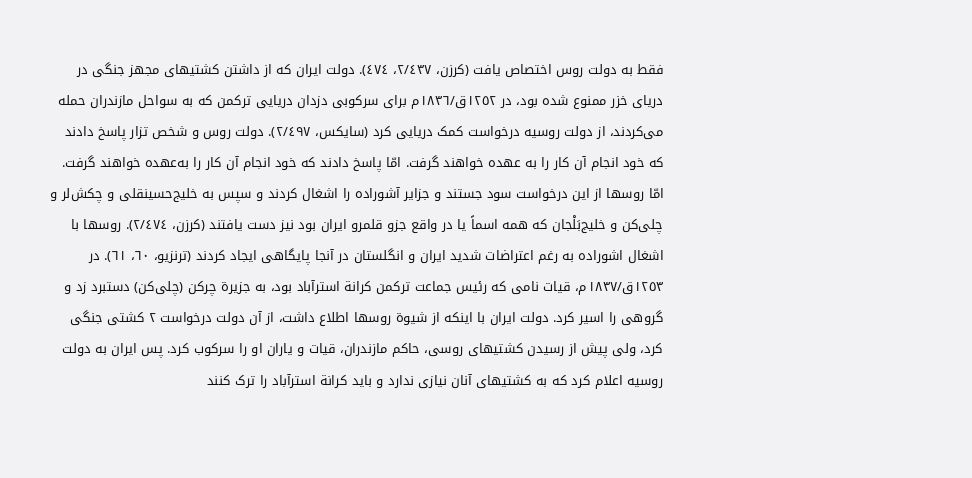فقط به دولت روس اختصاص یافت (کرزن، ٢/٤٣٧، ٤٧٤). دولت ایران که از داشتن کشتیهای مجهز جنگی در دریای خزر ممنوع شده بود، در ١٢٥٢ق/١٨٣٦م برای سرکوبی دزدان دریایی ترکمن که به سواحل مازندران حمله می‌کردند، از دولت روسیه درخواست کمک دریایی کرد (سایکس، ٢/٤٩٧). دولت روس و شخص تزار پاسخ دادند که خود انجام آن کار را به عهده خواهند گرفت. امّا پاسخ دادند که خود انجام آن کار را به‌عهده خواهند گرفت. امّا روسها از این درخواست سود جستند و جزایر آشوراده را اشغال کردند و سپس به خلیج‌حسینقلی و چکش‌لر و چلی‌کن و خلیج‌بَلْجان که همه اسماً یا در واقع جزو قلمرو ایران بود نیز دست یافتند (کرزن، ٢/٤٧٤). روسها با اشغال اشوراده به رغم اعتراضات شدید ایران و انگلستان در آنجا پایگاهی ایجاد کردند (ترنزیو، ٦٠، ٦١). در ١٢٥٣ق/١٨٣٧م، قیات نامی که رئیس جماعت ترکمن کرانة استرآباد بود، به جزیرة چرکن (چلی‌کن) دستبرد زد و گروهی را اسیر کرد. دولت ایران با اینکه از شیوة روسها اطلاع داشت، از آن دولت درخواست ٢ کشتی جنگی کرد، ولی پیش از رسیدن کشتیهای روسی، حاکم مازندران، قیات و یاران او را سرکوب کرد. پس ایران به دولت روسیه اعلام کرد که به کشتیهای آنان نیازی ندارد و باید کرانة استرآباد را ترک کنند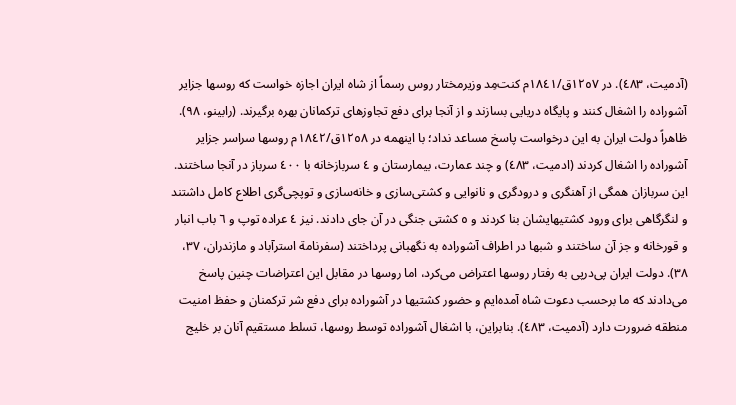(آدمیت، ٤٨٣). در ١٢٥٧ق/١٨٤١م کنت‌مِد وزیر‌مختار روس رسماً از شاه ایران اجازه خواست که روسها جزایر آشوراده را اشغال کنند و پایگاه دریایی بسازند و از آنجا برای دفع تجاوزهای ترکمانان بهره برگیرند. (رابینو، ٩٨). ظاهراً دولت ایران به این درخواست پاسخ مساعد نداد؛ با اینهمه در ١٢٥٨ق/١٨٤٢م روسها سراسر جزایر آشوراده را اشغال کردند (ادمیت، ٤٨٣) و چند عمارت، بیمارستان و ٤ سربازخانه با ٤٠٠ سرباز در آنجا ساختند. این سربازان همگی از آهنگری و درودگری و نانوایی و کشتی‌سازی و خانه‌سازی و توپچی‌گری اطلاع کامل داشتند و لنگرگاهی برای ورود کشتیهایشان بنا کردند و ٥ کشتی جنگی در آن جای دادند. نیز ٤ عراده توپ و ٦ باب انبار و قورخانه و جز آن ساختند و شبها در اطراف آشوراده به نگهبانی پرداختند (سفرنامة استرآباد و مازندران، ٣٧، ٣٨). دولت ایران پی‌در‌پی به رفتار روسها اعتراض می‌کرد، اما روسها در مقابل این اعتراضات چنین پاسخ می‌دادند که ما برحسب دعوت شاه آمده‌ایم و حضور کشتیها در آشوراده برای دفع شر ترکمنان و حفظ امنیت منطقه ضرورت دارد (آدمیت، ٤٨٣). بنابراین، با اشغال آشوراده توسط روسها، تسلط مستقیم آنان بر خلیج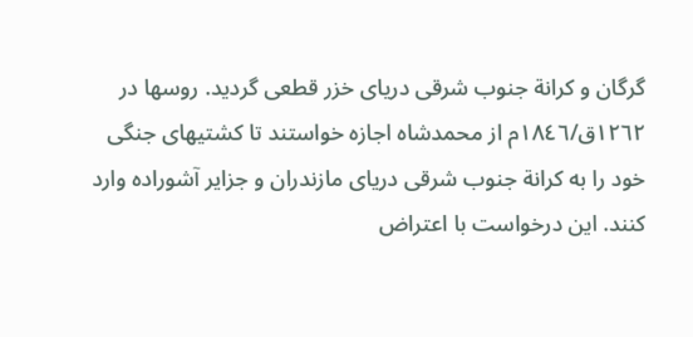گرگان و کرانة جنوب شرقی دریای خزر قطعی گردید. روسها در ١٢٦٢ق/١٨٤٦م از محمدشاه اجازه خواستند تا کشتیهای جنگی خود را به کرانة جنوب شرقی دریای مازندران و جزایر آشوراده وارد کنند. این درخواست با اعتراض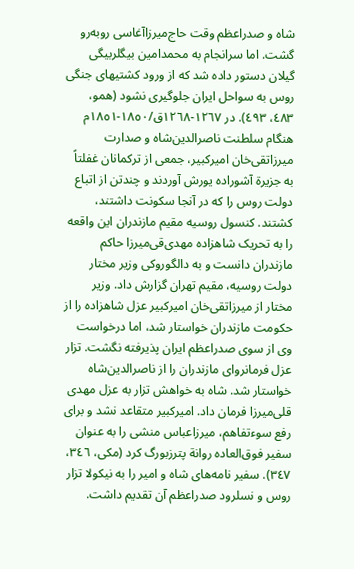شاه و صدراعظم وقت حاج‌میرزاآغاسی روبه‌رو گشت. اما سرانجام به محمدامین‌ بیگلربیگی گیلان دستور داده شد که از ورود کشتیهای جنگی روس به سواحل ایران جلوگیری نشود (همو، ٤٨٣، ٤٩٣). در ١٢٦٧-١٢٦٨ق/١٨٥٠-١٨٥١م هنگام سلطنت ناصرالدین‌شاه و صدارت میرزاتقی‌خان ‌امیرکبیر، جمعی از ترکمانان غفلتاً به جزیرة آشوراده یورش آوردند و چندتن از اتباع دولت روس را که در آنجا سکونت داشتند، کشتند. کنسول روسیه مقیم مازندران این واقعه را به تحریک شاهزاده مهدی‌قی‌میرزا حاکم مازندران دانست و به دالگوروکی وزیر مختار دولت روسیه، مقیم تهران گزارش داد. وزیر مختار از میرزاتقی‌خان‌ امیرکبیر عزل شاهزاده را از حکومت مازندران خواستار شد، اما درخواست وی از سوی صدراعظم ایران پذیرفته نگشت. تزار عزل فرمانروای مازندران را از ناصرالدین‌شاه خواستار شد. شاه به خواهش تزار به عزل مهدی قلی‌میرزا فرمان داد. امیرکبیر متقاعد نشد و برای رفع سوءتفاهم، میرزاعباس منشی را به عنوان سفیر فوق‌العاده روانة پترزبورگ کرد (مکی، ٣٤٦، ٣٤٧). سفیر نامه‌های شاه و امیر را به نیکولا تزار روس و نسلرود صدراعظم آن تقدیم داشت.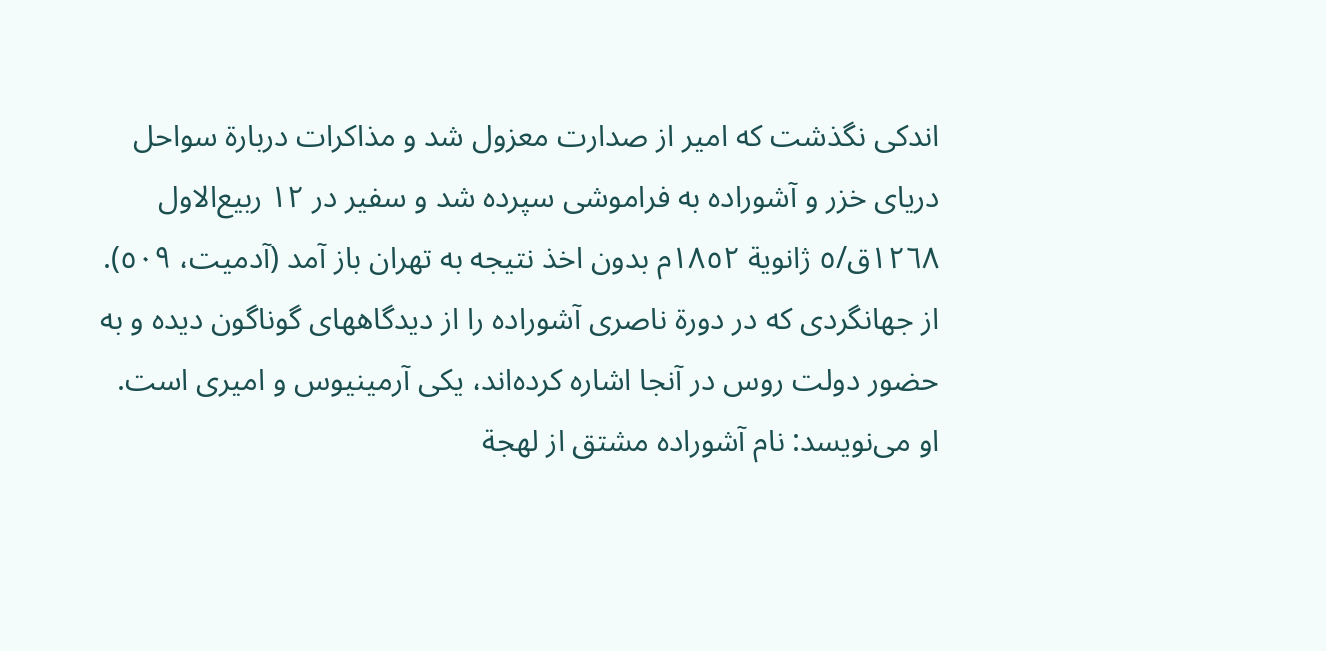اندکی نگذشت که امیر از صدارت معزول شد و مذاکرات دربارة سواحل دریای خزر و آشوراده به فراموشی سپرده شد و سفیر در ١٢ ربیع‌الاول ١٢٦٨ق/٥ ژانویة ١٨٥٢م بدون اخذ نتیجه به تهران باز آمد (آدمیت، ٥٠٩).
از جهانگردی که در دورة ناصری آشوراده را از دیدگاههای گوناگون دیده و به حضور دولت روس در آنجا اشاره کرده‌اند، یکی آرمینیوس و امیری است. او می‌نویسد: نام آشوراده مشتق از لهجة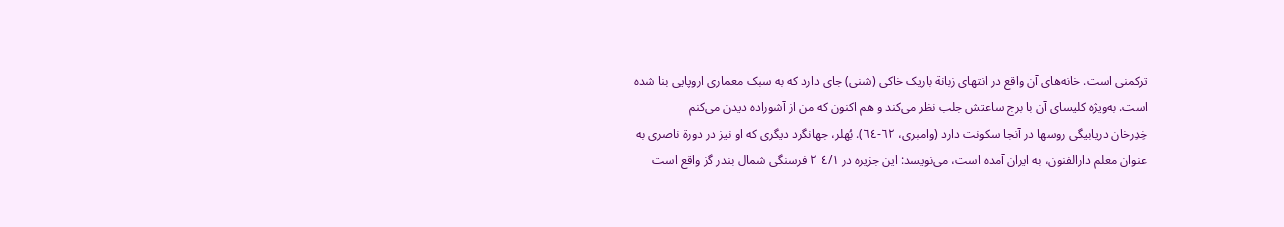ترکمنی است. خانه‌های آن واقع در انتهای زبانة باریک خاکی (شنی) جای دارد که به سبک معماری اروپایی بنا شده است. به‌ویژه کلیسای آن با برج ساعتش جلب نظر می‌کند و هم اکنون که من از آشوراده دیدن می‌کنم خِدِرخان ‌دریابیگی روسها در آنجا سکونت دارد (وامبری، ٦٢-٦٤). بُهلر، جهانگرد دیگری که او نیز در دورة ناصری به عنوان معلم دارالفنون، به ایران آمده است، می‌نویسد: این جزیره در ٤/١ ٢ فرسنگی شمال بندر گز واقع است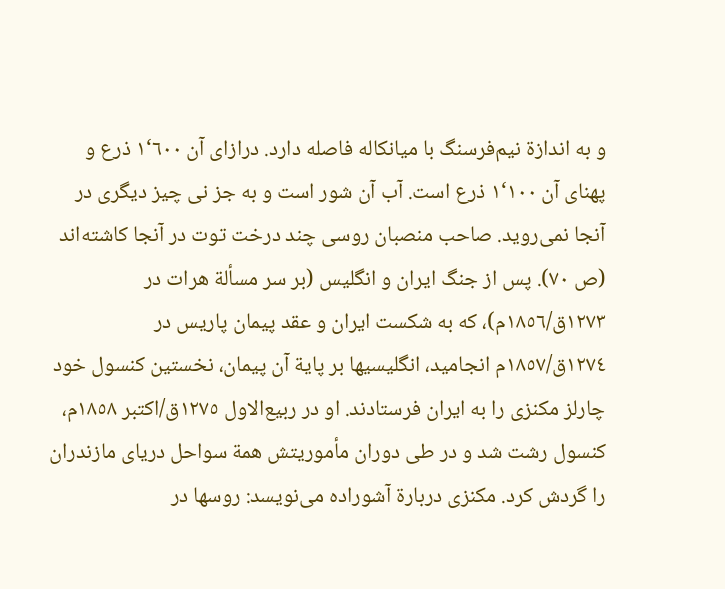و به اندازة نیم‌فرسنگ با میانکاله فاصله دارد. درازای آن ٦٠٠‘١ ذرع و پهنای آن ١٠٠‘١ ذرع است. آب آن شور است و به جز نی چیز دیگری در آنجا نمی‌روید. صاحب منصبان روسی چند درخت توت در آنجا کاشته‌اند (ص ٧٠). پس از جنگ ایران و انگلیس (بر سر مسألة هرات در ١٢٧٣ق/١٨٥٦م)، که به شکست ایران و عقد پیمان پاریس در ١٢٧٤ق/١٨٥٧م انجامید، انگلیسیها بر پایة آن پیمان، نخستین کنسول خود چارلز مکنزی را به ایران فرستادند. او در ربیع‌الاول ١٢٧٥ق/اکتبر ١٨٥٨م، کنسول رشت شد و در طی دوران مأموریتش همة سواحل دریای مازندران را گردش کرد. مکنزی دربارة آشوراده می‌نویسد: روسها در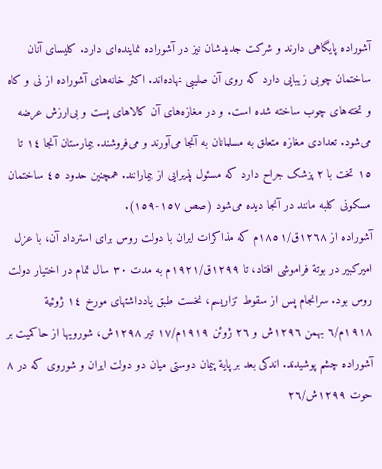آشوراده پایگاهی دارند و شرکت جدیدشان نیز در آشوراده نماینده‌ای دارد. کلیسای آنان ساختمان چوبی زیبایی دارد که روی آن صلیبی نهاده‌اند. اکثر خانه‌های آشوراده از نی و کاه و تخته‌های چوب ساخته شده است. و در مغازه‌های آن کالاهای پست و بی‌ارزش عرضه می‌شود. تعدادی مغازه متعلق به مسلمانان به آنجا می‌آورند و می‌فروشند. بیمارستان آنجا ١٤ تا ١٥ تخت با ٢ پزشک جراح دارد که مسئول پذیرایی از بیمارانند. همچنین حدود ٤٥ ساختمان مسکونی کلبه مانند در آنجا دیده می‌شود (صص ١٥٧-١٥٩).
آشوراده از ١٢٦٨ق/١٨٥١م که مذاکرات ایران با دولت روس برای استرداد آن، با عزل امیرکبیر در بوتة فراموشی افتاد، تا ١٢٩٩ق/١٩٢١م به مدت ٣٠ سال تمام در اختیار دولت روس بود. سرانجام پس از سقوط تزاریسم، نخست طبق یادداشتهای مورخ ١٤ ژوئیة ١٩١٨م/٦ بهمن ١٢٩٦ش و ٢٦ ژوئن ١٩١٩م/١٧ تیر ١٢٩٨ش، شورویها از حاکمیت بر آشوراده چشم پوشیدند. اندکی بعد بر پایة پیمان دوستی میان دو دولت ایران و شوروی که در ٨ حوت ١٢٩٩ش/٢٦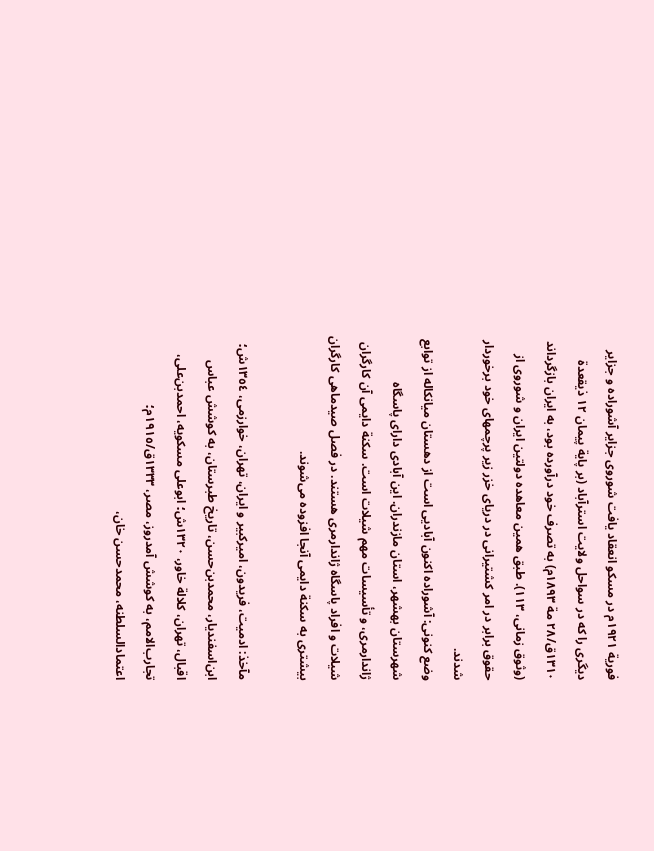فوریة ١٩٢١م در مسکو انعقاد یافت شوروی جزایر آشوراده و جزایر دیگری را که در سواحل ولایت استرآباد (بر پایة پیمان ١٢ ذیقعدة ١٣١٠ق/٢٨ مة ١٨٩٣م) به تصرف خود درآورده بود، به ایران بازگرداند (وثوق زمانی، ١١٣). طبق همین معاهده دولتین ایران و شوروی از حقوق برابر در امر کشتیرانی در دریای خزر زیر پرچمهای خود برخوردار شدند.
وضع کنونی: آشوراده اکنون آبادیی است از دهستان میانکاله از توابع شهرستان بهشهر، استان مازندران. این آبادی دارای پاسگاه ژاندارمری، و تأسیسات مهم شیلات است. سکنة دایمی آن کارگران شیلات و افراد پاسگاه ژاندارمری هستند. در فصل صیدماهی کارگران بیشتری به سکنة دایمی آنجا افزوده می‌شوند.

مآخذ: ادمیت، فریدون، امیرکبیر و ایران، تهران، خوارزمی، ١٣٥٤ش؛ ابن‌اسفندیار، محمدبن‌حسن، تاریخ طبرستان، به کوشش عباس اقبال، تهران، کلالة خاور، ١٣٢٠ش؛ ابوعلی مسکویه، احمدبن‌علی، تجارب‌الامم، به کوشش آمدروز، مصر، ١٣٣٣ق/١٩١٥م؛ اعتمادالسلطنه، محمدحسن خان،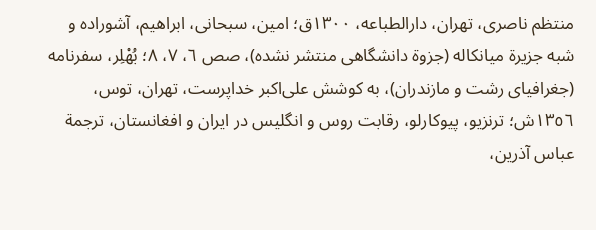منتظم ناصری، تهران، دارالطباعه، ١٣٠٠ق؛ امین، سبحانی، ابراهیم، آشوراده و شبه جزیرة میانکاله (جزوة دانشگاهی منتشر نشده)، صص ٦، ٧، ٨؛ بُهْلِر، سفرنامه (جغرافیای رشت و مازندران)، به کوشش علی‌اکبر خداپرست، تهران، توس، ١٣٥٦ش؛ ترنزیو، پیوکارلو، رقابت روس و انگلیس در ایران و افغانستان، ترجمة عباس آذرین،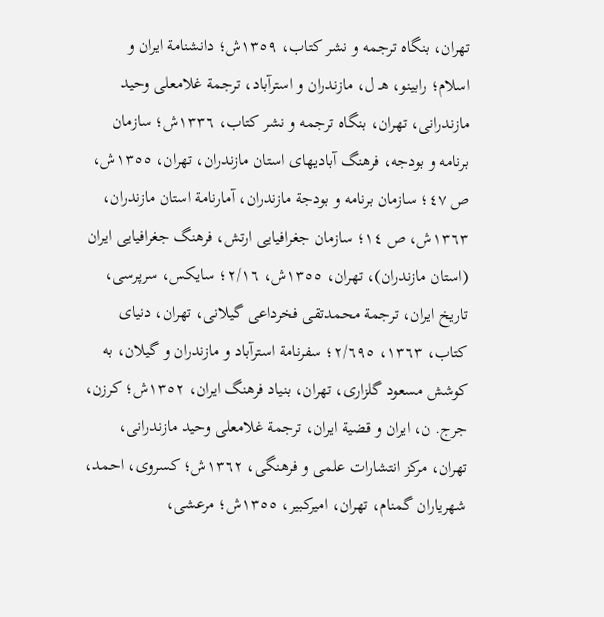تهران، بنگاه ترجمه و نشر کتاب، ١٣٥٩ش؛ دانشنامة ایران و اسلام؛ رابینو، هـ ل، مازندران و استرآباد، ترجمة غلامعلی وحید مازندرانی، تهران، بنگاه ترجمه و نشر کتاب، ١٣٣٦ش؛ سازمان برنامه و بودجه، فرهنگ آبادیهای استان مازندران، تهران، ١٣٥٥ش، ص ٤٧؛ سازمان برنامه و بودجة مازندران، آمارنامة استان مازندران، ١٣٦٣ش، ص ١٤؛ سازمان جغرافیایی ارتش، فرهنگ جغرافیایی ایران (استان مازندران)، تهران، ١٣٥٥ش، ٢/١٦؛ سایکس، سرپرسی، تاریخ ایران، ترجمة محمدتقی فخرداعی گیلانی، تهران، دنیای کتاب، ١٣٦٣، ٢/٦٩٥؛ سفرنامة استرآباد و مازندران و گیلان، به کوشش مسعود گلزاری، تهران، بنیاد فرهنگ ایران، ١٣٥٢ش؛ کرزن، جرج. ن، ایران و قضیة ایران، ترجمة غلامعلی وحید مازندرانی، تهران، مرکز انتشارات علمی و فرهنگی، ١٣٦٢ش؛ کسروی، احمد، شهریاران گمنام، تهران، امیرکبیر، ١٣٥٥ش؛ مرعشی،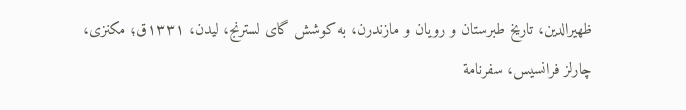ظهیرالدین، تاریخ طبرستان و رویان و مازندرن، به کوشش گای لسترنج، لیدن، ١٣٣١ق؛ مکنزی، چارلز فرانسیس، سفرنامة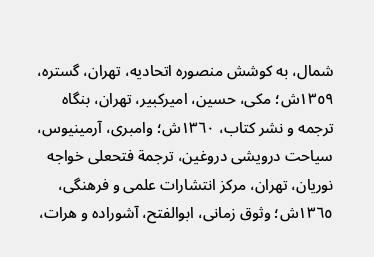شمال، به کوشش منصوره اتحادیه، تهران، گستره، ١٣٥٩ش؛ مکی، حسین، امیرکبیر، تهران، بنگاه ترجمه و نشر کتاب، ١٣٦٠ش؛ وامبری، آرمینیوس، سیاحت درویشی دروغین، ترجمة فتحعلی خواجه نوریان، تهران، مرکز انتشارات علمی و فرهنگی، ١٣٦٥ش؛ وثوق زمانی، ابوالفتح، آشوراده و هرات،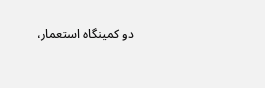دو کمینگاه استعمار،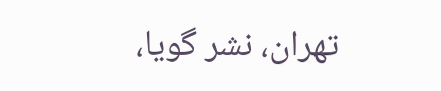تهران، نشر گویا،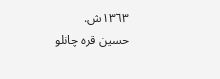١٣٦٣ش.
حسین قره چانلو